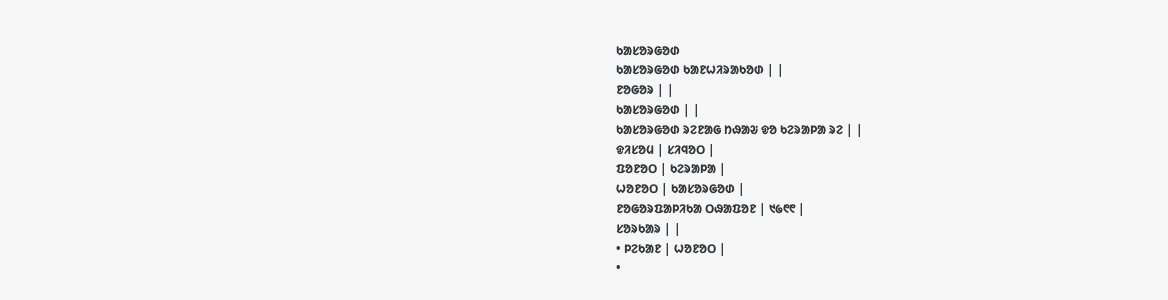ᱠᱟᱥᱚᱨᱜᱚᱰ
ᱠᱟᱥᱚᱨᱜᱚᱰ ᱠᱟᱱᱦᱤᱨᱟᱠᱚᱰ | |
ᱱᱚᱜᱚᱨ | |
ᱠᱟᱥᱚᱨᱜᱚᱰ | |
ᱠᱟᱥᱚᱨᱜᱚᱰ ᱨᱮᱱᱟᱜ ᱴᱷᱟᱶ ᱫᱚ ᱠᱮᱨᱟᱞᱟ ᱨᱮ | |
ᱫᱤᱥᱚᱢ | ᱥᱤᱧᱚᱛ |
ᱯᱚᱱᱚᱛ | ᱠᱮᱨᱟᱞᱟ |
ᱦᱚᱱᱚᱛ | ᱠᱟᱥᱚᱨᱜᱚᱰ |
ᱱᱚᱜᱚᱨᱯᱟᱞᱤᱠᱟ ᱛᱷᱟᱯᱚᱱ | ᱑᱙᱖᱖ |
ᱥᱚᱨᱠᱟᱨ | |
• ᱞᱮᱠᱟᱱ | ᱦᱚᱱᱚᱛ |
•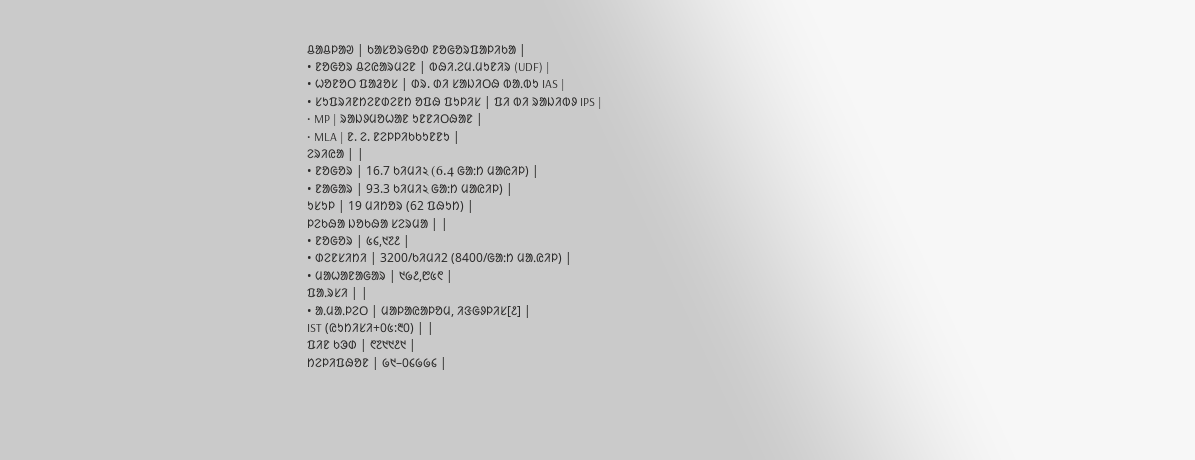ᱪᱟᱪᱞᱟᱣ | ᱠᱟᱥᱚᱨᱜᱚᱰ ᱱᱚᱜᱚᱨᱯᱟᱞᱤᱠᱟ |
• ᱱᱚᱜᱚᱨ ᱪᱮᱭᱟᱨᱢᱮᱱ | ᱵᱷᱤ.ᱮᱢ.ᱢᱩᱱᱤᱨ (UDF) |
• ᱦᱚᱱᱚᱛ ᱯᱟᱲᱚᱥ | ᱰᱨ. ᱰᱤ ᱥᱟᱡᱤᱛᱷ ᱵᱟᱹᱵᱩ IAS |
• ᱥᱩᱯᱨᱤᱱᱴᱮᱱᱰᱮᱱᱴ ᱚᱯᱷ ᱯᱩᱞᱤᱥ | ᱯᱤ ᱵᱤ ᱨᱟᱡᱤᱵᱽ IPS |
• MP | ᱨᱟᱡᱽᱢᱚᱦᱟᱱ ᱩᱱᱱᱤᱛᱷᱟᱱ |
• MLA | ᱱ. ᱮ. ᱱᱮᱞᱞᱤᱠᱠᱩᱱᱱᱩ |
ᱮᱨᱤᱭᱟ | |
• ᱱᱚᱜᱚᱨ | 16.7 ᱠᱤᱢᱤ২ (6.4 ᱜᱟᱺᱴ ᱢᱟᱭᱤᱞ) |
• ᱱᱟᱜᱟᱨ | 93.3 ᱠᱤᱢᱤ২ ᱜᱟᱺᱴ ᱢᱟᱭᱤᱞ) |
ᱩᱥᱩᱞ | 19 ᱢᱤᱴᱚᱨ (62 ᱯᱷᱩᱴ) |
ᱞᱮᱠᱷᱟ ᱡᱚᱠᱷᱟ ᱥᱮᱨᱢᱟ | |
• ᱱᱚᱜᱚᱨ | ᱕᱔,᱑᱗᱒ |
• ᱰᱮᱱᱥᱤᱴᱤ | 3200/ᱠᱤᱢᱤ2 (8400/ᱜᱟᱺᱴ ᱢᱟᱹᱭᱤᱞ) |
• ᱢᱟᱦᱟᱱᱟᱜᱟᱨ | ᱑᱙᱒,᱘᱕᱖ |
ᱯᱟᱹᱨᱥᱤ | |
• ᱟᱹᱢᱟᱹᱞᱮᱛ | ᱢᱟᱞᱟᱭᱟᱞᱚᱢ, ᱤᱝᱜᱽᱞᱤᱥ[᱒] |
IST (ᱭᱩᱴᱤᱥᱤ+᱐᱕:᱓᱐) | |
ᱯᱤᱱ ᱠᱳᱰ | ᱖᱗᱑᱑᱒᱑ |
ᱴᱮᱞᱤᱯᱷᱚᱱ | ᱙᱑–᱐᱔᱙᱙᱔ |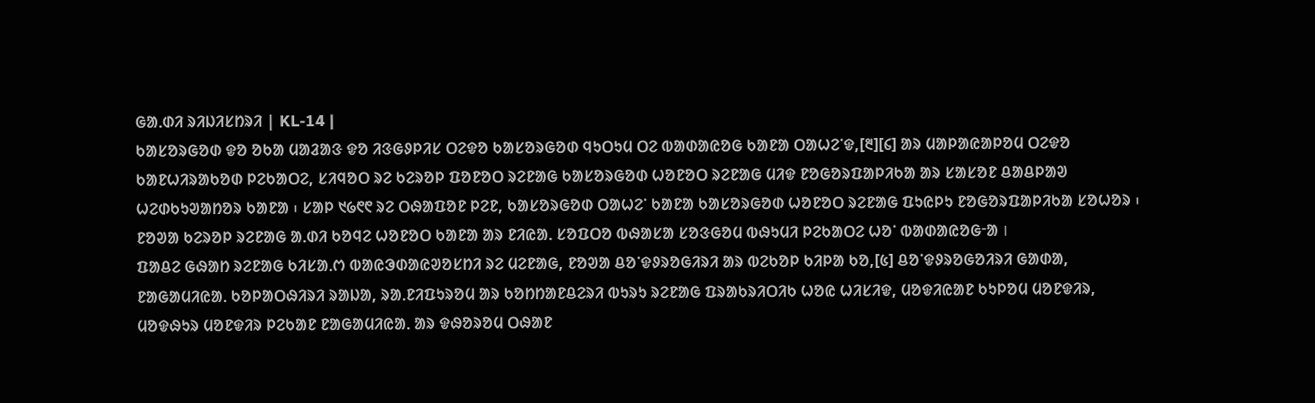ᱜᱟᱹᱰᱤ ᱨᱤᱡᱤᱥᱴᱨᱤ | KL-14 |
ᱠᱟᱥᱚᱨᱜᱚᱰ ᱫᱚ ᱚᱠᱟ ᱢᱟᱲᱟᱝ ᱫᱚ ᱤᱝᱜᱽᱞᱤᱥ ᱛᱮᱫᱚ ᱠᱟᱥᱚᱨᱜᱚᱰ ᱧᱩᱛᱩᱢ ᱛᱮ ᱵᱟᱰᱟᱭᱚᱜ ᱠᱟᱱᱟ ᱛᱟᱦᱮᱸᱫ,[᱓][᱔] ᱟᱨ ᱢᱟᱞᱟᱭᱟᱞᱚᱢ ᱛᱮᱫᱚ ᱠᱟᱱᱦᱤᱨᱟᱠᱚᱰ ᱞᱮᱠᱟᱛᱮ, ᱥᱤᱧᱚᱛ ᱨᱮ ᱠᱮᱨᱚᱞ ᱯᱚᱱᱚᱛ ᱨᱮᱱᱟᱜ ᱠᱟᱥᱚᱨᱜᱚᱰ ᱦᱚᱱᱚᱛ ᱨᱮᱱᱟᱜ ᱢᱤᱫ ᱱᱚᱜᱚᱨᱯᱟᱞᱤᱠᱟ ᱟᱨ ᱥᱟᱥᱚᱱ ᱪᱟᱪᱞᱟᱣ ᱦᱮᱰᱠᱩᱣᱟᱴᱚᱨ ᱠᱟᱱᱟ ᱾ ᱥᱟᱞ ᱑᱙᱖᱖ ᱨᱮ ᱛᱷᱟᱯᱚᱱ ᱞᱮᱱ, ᱠᱟᱥᱚᱨᱜᱚᱰ ᱛᱟᱦᱮᱸ ᱠᱟᱱᱟ ᱠᱟᱥᱚᱨᱜᱚᱰ ᱦᱚᱱᱚᱛ ᱨᱮᱱᱟᱜ ᱯᱩᱭᱞᱩ ᱱᱚᱜᱚᱨᱯᱟᱞᱤᱠᱟ ᱥᱚᱦᱚᱨ ᱾ ᱱᱚᱣᱟ ᱠᱮᱨᱚᱞ ᱨᱮᱱᱟᱜ ᱟᱹᱰᱤ ᱠᱚᱧᱮ ᱦᱚᱱᱚᱛ ᱠᱟᱱᱟ ᱟᱨ ᱱᱤᱭᱟᱹ ᱥᱚᱯᱛᱚ ᱵᱷᱟᱥᱟ ᱥᱚᱝᱜᱚᱢ ᱵᱷᱩᱢᱤ ᱞᱮᱠᱟᱛᱮ ᱦᱚᱸ ᱵᱟᱰᱟᱭᱚᱜᱼᱟ ।
ᱯᱟᱪᱮ ᱜᱷᱟᱴ ᱨᱮᱱᱟᱜ ᱠᱤᱥᱟᱹᱬ ᱵᱟᱭᱳᱰᱟᱭᱣᱚᱥᱴᱤ ᱨᱮ ᱢᱮᱱᱟᱜ, ᱱᱚᱣᱟ ᱪᱚᱸᱫᱽᱨᱚᱜᱤᱨᱤ ᱟᱨ ᱵᱮᱠᱚᱞ ᱠᱤᱞᱟ ᱠᱚ,[᱕] ᱪᱚᱸᱫᱽᱨᱚᱜᱚᱤᱨᱤ ᱜᱟᱰᱟ, ᱱᱟᱜᱟᱢᱤᱭᱟᱹ ᱠᱚᱞᱟᱛᱷᱤᱨᱤ ᱨᱟᱡᱟ, ᱨᱟᱹᱱᱤᱯᱩᱨᱚᱢ ᱟᱨ ᱠᱚᱴᱴᱟᱱᱪᱮᱨᱤ ᱵᱩᱨᱩ ᱨᱮᱱᱟᱜ ᱯᱨᱟᱠᱨᱤᱛᱤᱠ ᱦᱚᱭ ᱦᱤᱥᱤᱫ, ᱢᱚᱫᱤᱭᱟᱱ ᱠᱩᱞᱚᱢ ᱢᱚᱱᱫᱤᱨ, ᱢᱚᱫᱷᱩᱨ ᱢᱚᱱᱫᱤᱨ ᱞᱮᱠᱟᱱ ᱱᱟᱜᱟᱢᱤᱭᱟᱹ ᱟᱨ ᱫᱷᱚᱨᱚᱢ ᱛᱷᱟᱱ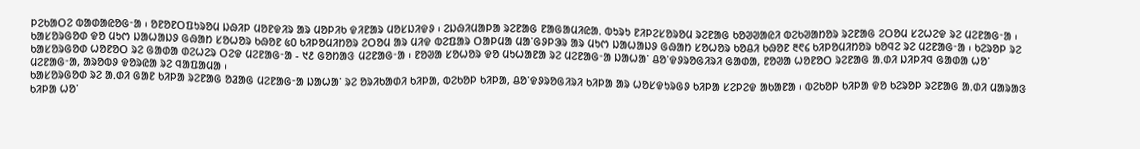ᱞᱮᱠᱟᱛᱮ ᱵᱟᱰᱟᱭᱚᱜᱼᱟ ᱾ ᱚᱱᱚᱱᱛᱯᱩᱨᱚᱢ ᱡᱷᱤᱞ ᱢᱚᱱᱫᱤᱨ ᱟᱨ ᱢᱚᱞᱤᱠ ᱫᱤᱱᱟᱨ ᱢᱚᱥᱡᱤᱫᱽ ᱾ ᱮᱡᱷᱤᱢᱟᱞᱟ ᱨᱮᱱᱟᱜ ᱱᱟᱜᱟᱢᱤᱭᱟᱹ ᱵᱩᱨᱩ ᱱᱤᱞᱮᱥᱚᱨᱚᱢ ᱨᱮᱱᱟᱜ ᱠᱚᱣᱣᱟᱭᱤ ᱵᱮᱠᱣᱟᱴᱚᱨ ᱨᱮᱱᱟᱜ ᱮᱛᱚᱢ ᱥᱮᱦᱮᱫ ᱨᱮ ᱢᱮᱱᱟᱜᱼᱟ ᱾
ᱠᱟᱥᱚᱨᱜᱚᱰ ᱫᱚ ᱢᱩᱬ ᱡᱟᱦᱟᱡᱽ ᱜᱷᱟᱴ ᱥᱚᱦᱚᱨ ᱠᱷᱚᱱ ᱕᱐ ᱠᱤᱞᱚᱢᱤᱴᱚᱨ ᱮᱛᱚᱢ ᱟᱨ ᱢᱤᱫ ᱵᱮᱯᱟᱨ ᱛᱟᱞᱢᱟ ᱢᱟᱸᱜᱽᱞᱳᱨ ᱟᱨ ᱢᱩᱬ ᱡᱟᱦᱟᱡᱽ ᱜᱷᱟᱴ ᱥᱚᱦᱚᱨ ᱠᱚᱪᱤ ᱠᱷᱚᱱ ᱓᱖᱔ ᱠᱤᱞᱚᱢᱤᱴᱚᱨ ᱠᱚᱧᱮ ᱨᱮ ᱢᱮᱱᱟᱜᱼᱟ ᱾ ᱠᱮᱨᱚᱞ ᱨᱮ ᱠᱟᱥᱚᱨᱜᱚᱰ ᱦᱚᱱᱚᱛ ᱨᱮ ᱜᱟᱰᱟ ᱰᱮᱦᱮᱨ ᱛᱮᱫ ᱢᱮᱱᱟᱜᱼᱟ - ᱑᱒ ᱜᱚᱴᱟᱝ ᱢᱮᱱᱟᱜᱼᱟ ᱾ ᱱᱚᱣᱟ ᱥᱚᱦᱚᱨ ᱫᱚ ᱢᱩᱦᱟᱱᱟ ᱨᱮ ᱢᱮᱱᱟᱜᱼᱟ ᱡᱟᱦᱟᱸ ᱪᱚᱸᱫᱽᱨᱚᱜᱤᱨᱤ ᱜᱟᱰᱟ, ᱱᱚᱣᱟ ᱦᱚᱱᱚᱛ ᱨᱮᱱᱟᱜ ᱟᱹᱰᱤ ᱡᱤᱞᱤᱧ ᱜᱟᱰᱟ ᱦᱚᱸ ᱢᱮᱱᱟᱜᱼᱟ, ᱟᱨᱚᱵᱽ ᱫᱚᱨᱭᱟ ᱨᱮ ᱧᱟᱯᱟᱢᱟ ᱾
ᱠᱟᱥᱚᱨᱜᱚᱰ ᱨᱮ ᱟᱹᱰᱤ ᱜᱟᱱ ᱠᱤᱞᱟ ᱨᱮᱱᱟᱜ ᱚᱲᱟᱜ ᱢᱮᱱᱟᱜᱼᱟ ᱡᱟᱦᱟᱸ ᱨᱮ ᱚᱨᱤᱠᱟᱰᱤ ᱠᱤᱞᱟ, ᱵᱮᱠᱚᱞ ᱠᱤᱞᱟ, ᱪᱚᱸᱫᱽᱨᱚᱜᱤᱨᱤ ᱠᱤᱞᱟ ᱟᱨ ᱦᱚᱥᱫᱩᱨᱜᱽ ᱠᱤᱞᱟ ᱥᱮᱞᱮᱫ ᱟᱠᱟᱱᱟ ᱾ ᱵᱮᱠᱚᱞ ᱠᱤᱞᱟ ᱫᱚ ᱠᱮᱨᱚᱞ ᱨᱮᱱᱟᱜ ᱟᱹᱰᱤ ᱢᱟᱨᱟᱝ ᱠᱤᱞᱟ ᱦᱚᱸ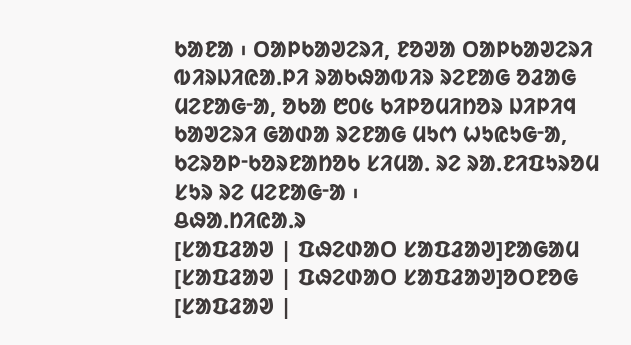ᱠᱟᱱᱟ ᱾ ᱛᱟᱞᱠᱟᱣᱮᱨᱤ, ᱱᱚᱣᱟ ᱛᱟᱞᱠᱟᱣᱮᱨᱤ ᱵᱤᱨᱡᱤᱭᱟᱹᱞᱤ ᱨᱟᱠᱷᱟᱵᱤᱨ ᱨᱮᱱᱟᱜ ᱚᱲᱟᱜ ᱢᱮᱱᱟᱜᱼᱟ, ᱚᱠᱟ ᱘᱐᱕ ᱠᱤᱞᱚᱢᱤᱴᱚᱨ ᱡᱤᱞᱤᱧ ᱠᱟᱣᱮᱨᱤ ᱜᱟᱰᱟ ᱨᱮᱱᱟᱜ ᱢᱩᱬ ᱦᱩᱭᱩᱜᱼᱟ, ᱠᱮᱨᱚᱞᱼᱠᱚᱨᱱᱟᱴᱚᱠ ᱥᱤᱢᱟᱹ ᱨᱮ ᱨᱟᱹᱱᱤᱯᱩᱨᱚᱢ ᱥᱩᱨ ᱨᱮ ᱢᱮᱱᱟᱜᱼᱟ ᱾
ᱪᱷᱟᱹᱴᱤᱭᱟᱹᱨ
[ᱥᱟᱯᱲᱟᱣ | ᱯᱷᱮᱰᱟᱛ ᱥᱟᱯᱲᱟᱣ]ᱱᱟᱜᱟᱢ
[ᱥᱟᱯᱲᱟᱣ | ᱯᱷᱮᱰᱟᱛ ᱥᱟᱯᱲᱟᱣ]ᱚᱛᱱᱚᱜ
[ᱥᱟᱯᱲᱟᱣ |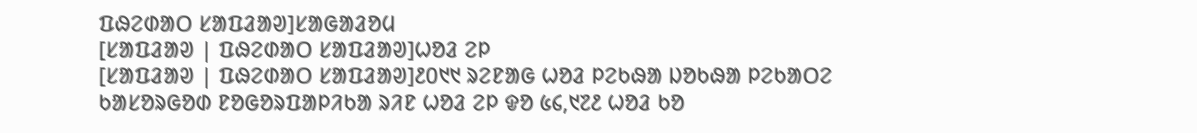ᱯᱷᱮᱰᱟᱛ ᱥᱟᱯᱲᱟᱣ]ᱥᱟᱜᱟᱲᱚᱢ
[ᱥᱟᱯᱲᱟᱣ | ᱯᱷᱮᱰᱟᱛ ᱥᱟᱯᱲᱟᱣ]ᱦᱚᱲ ᱮᱞ
[ᱥᱟᱯᱲᱟᱣ | ᱯᱷᱮᱰᱟᱛ ᱥᱟᱯᱲᱟᱣ]᱒᱐᱑᱑ ᱨᱮᱱᱟᱜ ᱦᱚᱲ ᱞᱮᱠᱷᱟ ᱡᱚᱠᱷᱟ ᱞᱮᱠᱟᱛᱮ ᱠᱟᱥᱚᱨᱜᱚᱰ ᱱᱚᱜᱚᱨᱯᱟᱞᱤᱠᱟ ᱨᱤᱱ ᱦᱚᱲ ᱮᱞ ᱫᱚ ᱕᱔,᱑᱗᱒ ᱦᱚᱲ ᱠᱚ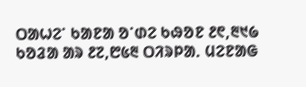ᱛᱟᱦᱮᱸ ᱠᱟᱱᱟ ᱚᱸᱰᱮ ᱠᱷᱚᱱ ᱒᱖,᱓᱑᱙ ᱠᱚᱲᱟ ᱟᱨ ᱒᱗,᱘᱕᱓ ᱛᱤᱨᱞᱟᱹ ᱢᱮᱱᱟᱜ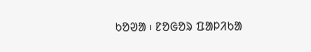ᱠᱚᱣᱟ ᱾ ᱱᱚᱜᱚᱨ ᱯᱟᱞᱤᱠᱟ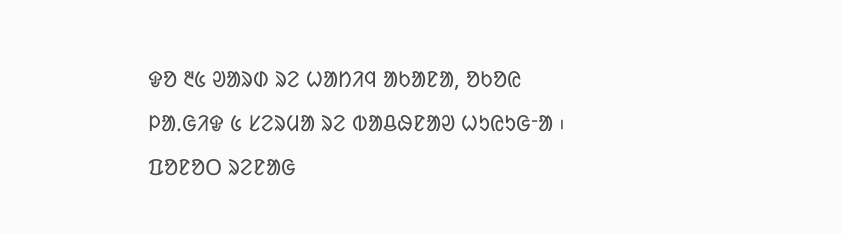ᱫᱚ ᱓᱕ ᱣᱟᱨᱰ ᱨᱮ ᱦᱟᱴᱤᱧ ᱟᱠᱟᱱᱟ, ᱚᱠᱚᱭ ᱞᱟᱹᱜᱤᱫ ᱕ ᱥᱮᱨᱢᱟ ᱨᱮ ᱵᱟᱪᱷᱱᱟᱣ ᱦᱩᱭᱩᱜᱼᱟ ᱾ ᱯᱚᱱᱚᱛ ᱨᱮᱱᱟᱜ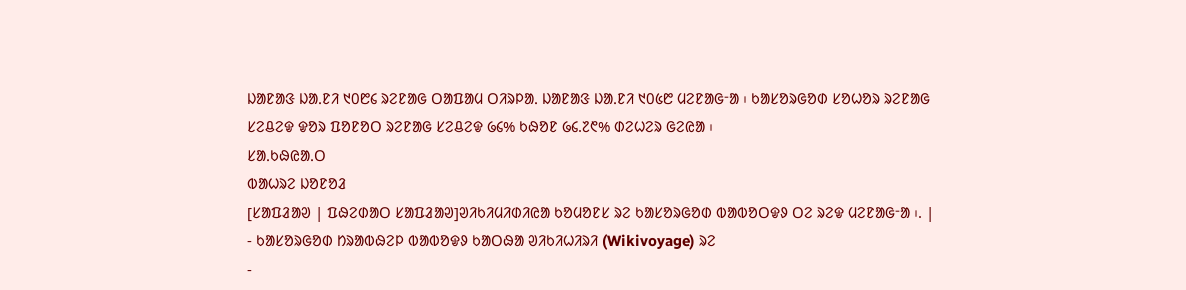ᱡᱟᱱᱟᱝ ᱡᱟᱹᱱᱤ ᱑᱐᱘᱔ ᱨᱮᱱᱟᱜ ᱛᱟᱯᱟᱢ ᱛᱤᱨᱞᱟᱹ ᱡᱟᱱᱟᱝ ᱡᱟᱹᱱᱤ ᱑᱐᱕᱘ ᱢᱮᱱᱟᱜᱼᱟ ᱾ ᱠᱟᱥᱚᱨᱜᱚᱰ ᱥᱚᱦᱚᱨ ᱨᱮᱱᱟᱜ ᱥᱮᱪᱮᱫ ᱫᱚᱨ ᱯᱚᱱᱚᱛ ᱨᱮᱱᱟᱜ ᱥᱮᱪᱮᱫ ᱙᱔% ᱠᱷᱚᱱ ᱙᱔.᱗᱖% ᱰᱮᱦᱮᱨ ᱜᱮᱭᱟ ᱾
ᱥᱟᱹᱠᱷᱭᱟᱹᱛ
ᱵᱟᱦᱨᱮ ᱡᱚᱱᱚᱲ
[ᱥᱟᱯᱲᱟᱣ | ᱯᱷᱮᱰᱟᱛ ᱥᱟᱯᱲᱟᱣ]ᱣᱤᱠᱤᱢᱤᱰᱤᱭᱟ ᱠᱚᱢᱚᱱᱥ ᱨᱮ ᱠᱟᱥᱚᱨᱜᱚᱰ ᱵᱟᱵᱚᱛᱫᱽ ᱛᱮ ᱨᱮᱫ ᱢᱮᱱᱟᱜᱼᱟ ᱾. |
- ᱠᱟᱥᱚᱨᱜᱚᱰ ᱴᱨᱟᱵᱷᱮᱞ ᱵᱟᱵᱚᱫᱽ ᱠᱟᱛᱷᱟ ᱣᱤᱠᱤᱦᱤᱨᱤ (Wikivoyage) ᱨᱮ
-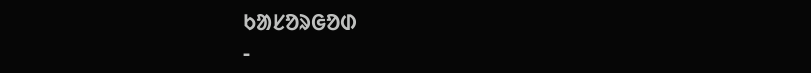ᱠᱟᱥᱚᱨᱜᱚᱰ
-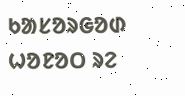ᱠᱟᱥᱚᱨᱜᱚᱰ ᱦᱚᱱᱚᱛ ᱨᱮ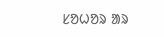ᱥᱚᱦᱚᱨ ᱟᱨ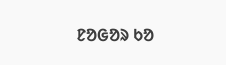ᱱᱚᱜᱚᱨ ᱠᱚ